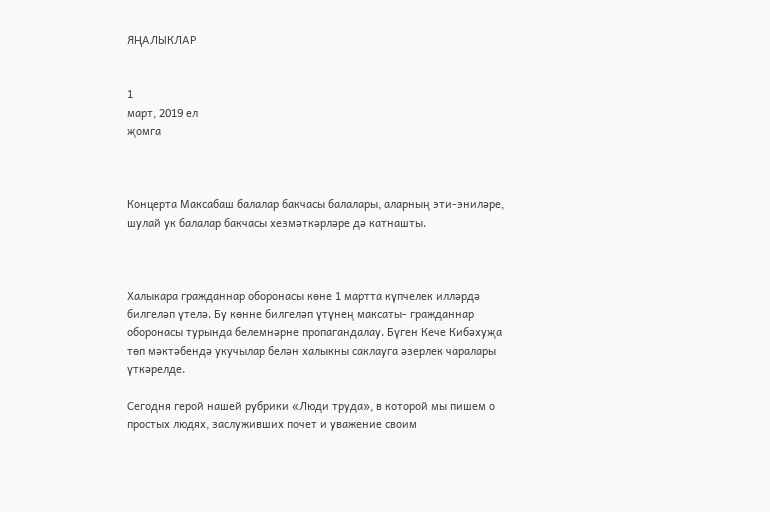ЯҢАЛЫКЛАР


1
март, 2019 ел
җомга



Концерта Максабаш балалар бакчасы балалары, аларның эти-эниләре, шулай ук балалар бакчасы хезмәткәрләре дә катнашты.



Халыкара гражданнар оборонасы көне 1 мартта күпчелек илләрдә билгеләп үтелә. Бу көнне билгеләп үтүнең максаты- гражданнар оборонасы турында белемнәрне пропагандалау. Бүген Кече Кибәхуҗа төп мәктәбендә укучылар белән халыкны саклауга әзерлек чаралары үткәрелде.

Сегодня герой нашей рубрики «Люди труда», в которой мы пишем о простых людях, заслуживших почет и уважение своим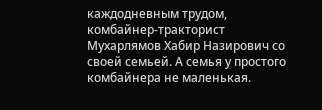каждодневным трудом, комбайнер-тракторист Мухарлямов Хабир Назирович со своей семьей. А семья у простого комбайнера не маленькая.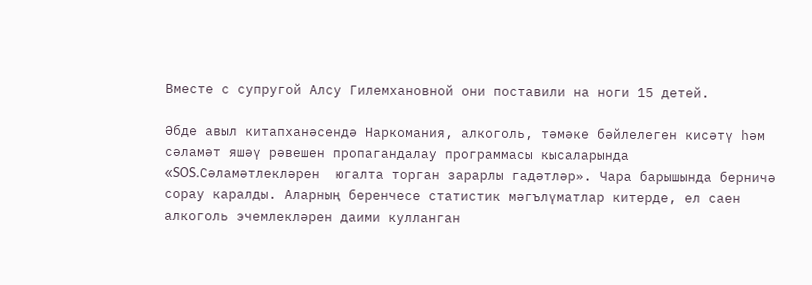Вместе с супругой Алсу Гилемхановной они поставили на ноги 15 детей.

Әбде авыл китапханәсендә Наркомания, алкоголь, тәмәке бәйлелеген кисәтү һәм сәламәт яшәү рәвешен пропагандалау программасы кысаларында «SOS.Сәламәтлекләрен  югалта торган зарарлы гадәтләр». Чара барышында берничә сорау каралды. Аларның беренчесе статистик мәгълүматлар китерде, ел саен алкоголь эчемлекләрен даими кулланган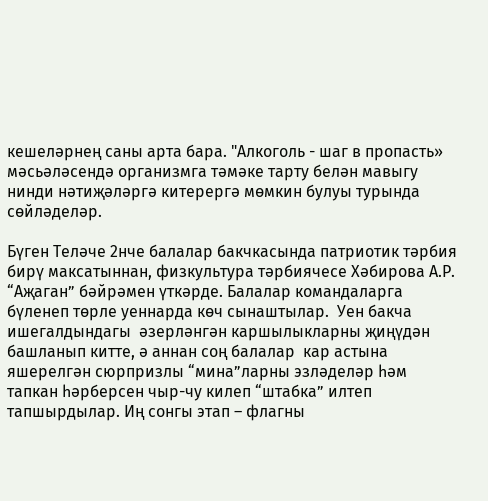кешеләрнең саны арта бара. "Алкоголь - шаг в пропасть» мәсьәләсендә организмга тәмәке тарту белән мавыгу нинди нәтиҗәләргә китерергә мөмкин булуы турында сөйләделәр.

Бүген Теләче 2нче балалар бакчкасында патриотик тәрбия бирү максатыннан, физкультура тәрбиячесе Хәбирова А.Р.  “Аҗаган” бәйрәмен үткәрде. Балалар командаларга бүленеп төрле уеннарда көч сынаштылар.  Уен бакча ишегалдындагы  әзерләнгән каршылыкларны җиңүдән башланып китте, ә аннан соң балалар  кар астына яшерелгән сюрпризлы “мина”ларны эзләделәр һәм тапкан һәрберсен чыр-чу килеп “штабка” илтеп тапшырдылар. Иң сонгы этап – флагны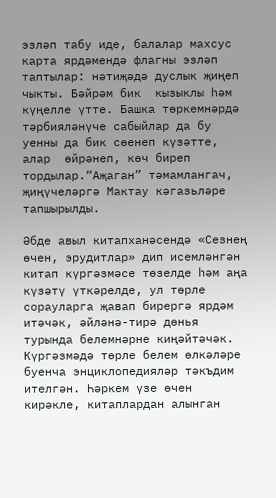эзләп табу иде, балалар махсус карта ярдәмендә флагны эзләп таптылар: нәтиҗәдә дуслык җиңеп чыкты. Бәйрәм бик  кызыклы һәм күңелле үтте. Башка төркемнәрдә тәрбияләнүче сабыйлар да бу уенны да бик сөенеп күзәтте, алар  өйрәнеп, көч биреп тордылар.“Аҗаган” тәмамлангач, җиңүчеләргә Мактау кәгазьләре тапшырылды.

Әбде авыл китапханәсендә «Сезнең өчен, эрудитлар» дип исемләнгән китап күргәзмәсе төзелде һәм аңа күзәтү үткәрелде, ул төрле сорауларга җавап бирергә ярдәм итәчәк, әйләнә-тирә дөнья турында белемнәрне киңәйтәчәк. Күргәзмәдә төрле белем өлкәләре буенча энциклопедияләр тәкъдим ителгән. Һәркем үзе өчен кирәкле, китаплардан алынган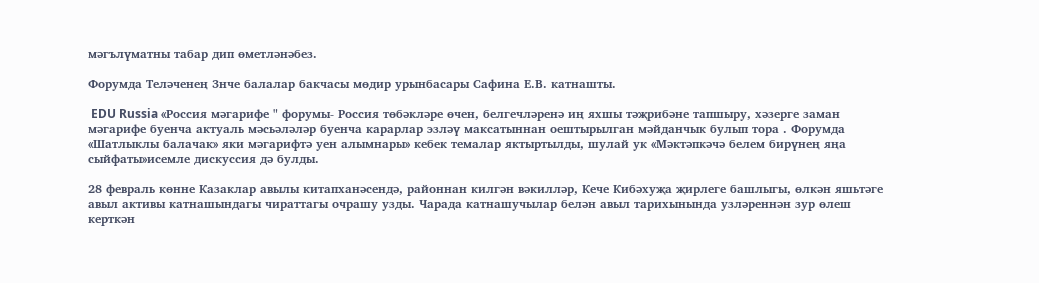мәгълүматны табар дип өметләнәбез.

Форумда Теләченең 3нче балалар бакчасы мөдир урынбасары Сафина Е.В. катнашты.

 EDU Russia «Россия мәгарифе " форумы- Россия төбәкләре өчен, белгечләренә иң яхшы тәҗрибәне тапшыру, хәзерге заман мәгарифе буенча актуаль мәсьәләләр буенча карарлар эзләү максатыннан оештырылган мәйданчык булып тора . Форумда «Шатлыклы балачак» яки мәгарифтә уен алымнары» кебек темалар яктыртылды, шулай ук «Мәктәпкәчә белем бирүнең яңа сыйфаты»исемле дискуссия дә булды.

28 февраль көнне Казаклар авылы китапханәсендә, районнан килгән вәкилләр, Кече Кибәхуҗа җирлеге башлыгы, өлкән яшьтәге авыл активы катнашындагы чираттагы очрашу узды. Чарада катнашучылар белән авыл тарихынында узләреннән зур өлеш керткән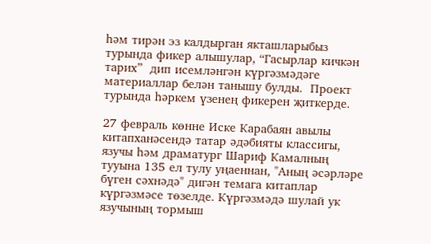һәм тирән эз калдырган якташларыбыз турында фикер алышулар, “Гасырлар кичкән тарих”  дип исемләнгән күргәзмәдәге материаллар белән танышу булды.  Проект турында һәркем үзенең фикерен җиткерде.

27 февраль көнне Иске Карабаян авылы китапханәсендә татар әдәбияты классигы, язучы һәм драматург Шариф Камалның тууына 135 ел тулу уңаеннан, "Аның әсәрләре бүген сәхнәдә" дигән темага китаплар күргәзмәсе төзелде. Күргәзмәдә шулай ук язучының тормыш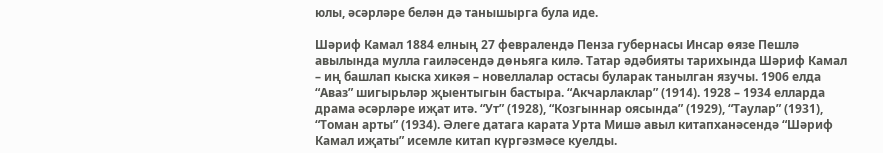юлы, әсәрләре белән дә танышырга була иде.

Шәриф Камал 1884 елның 27 февралендә Пенза губернасы Инсар өязе Пешлә авылында мулла гаиләсендә дөньяга килә. Татар әдәбияты тарихында Шәриф Камал – иң башлап кыска хикәя – новеллалар остасы буларак танылган язучы. 1906 елда “Аваз” шигырьләр җыентыгын бастыра. “Акчарлаклар” (1914). 1928 – 1934 елларда драма әсәрләре иҗат итә. “Ут” (1928), “Козгыннар оясында” (1929), “Таулар” (1931), “Томан арты” (1934). Әлеге датага карата Урта Мишә авыл китапханәсендә “Шәриф Камал иҗаты” исемле китап күргәзмәсе куелды.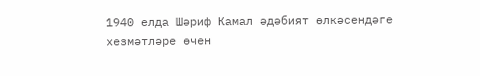1940 елда Шәриф Камал әдәбият өлкәсендәге хезмәтләре өчен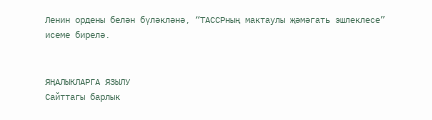Ленин ордены белән бүләкләнә, “ТАССРның мактаулы җәмәгать эшлеклесе” исеме бирелә.


ЯҢАЛЫКЛАРГА ЯЗЫЛУ
Сайттагы барлык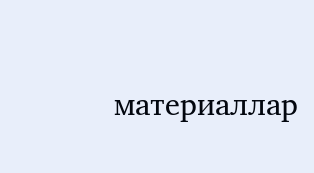материаллар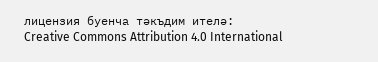лицензия буенча тәкъдим ителә:
Creative Commons Attribution 4.0 International